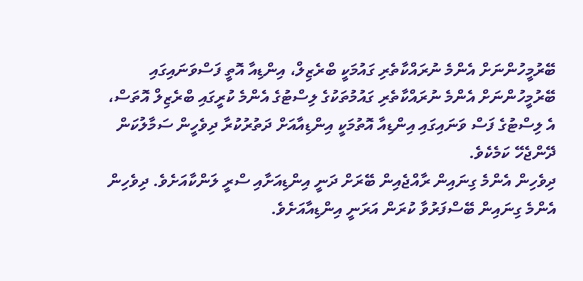ބޭރުމީހުންނަށް އެންމެ ނުރައްކާތެރި ގައުމަކީ ބްރެޒިލް، އިންޑިއާ އޮތީ ފަސްވަނައިގައި
ބޭރުމީހުންނަށް އެންމެ ނުރައްކާތެރި ގައުމުތަކުގެ ލިސްޓުގެ އެންމެ ކުރީގައި ބްރެޒިލް އޮތަސް، އެ ލިސްޓުގެ ފަސް ވަނައިގައި އިންޑިއާ އޮތުމަކީ އިންޑިއާއަށް ދަތުރުކުރާ ދިވެހީން ސަމާލުކަން ދޭންޖެހޭ ކަމެކެވެ.
ދިވެހިން އެންމެ ގިނައިން ރާއްޖެއިން ބޭރަށް ދަނީ އިންޑިއަށާއި ސްރީ ލަންކާއަށެވެ. ދިވެހިން އެންމެ ގިނައިން ބޭސްފަރުވާ ކުރަން އަރަނީ އިންޑިއާއަށެވެ.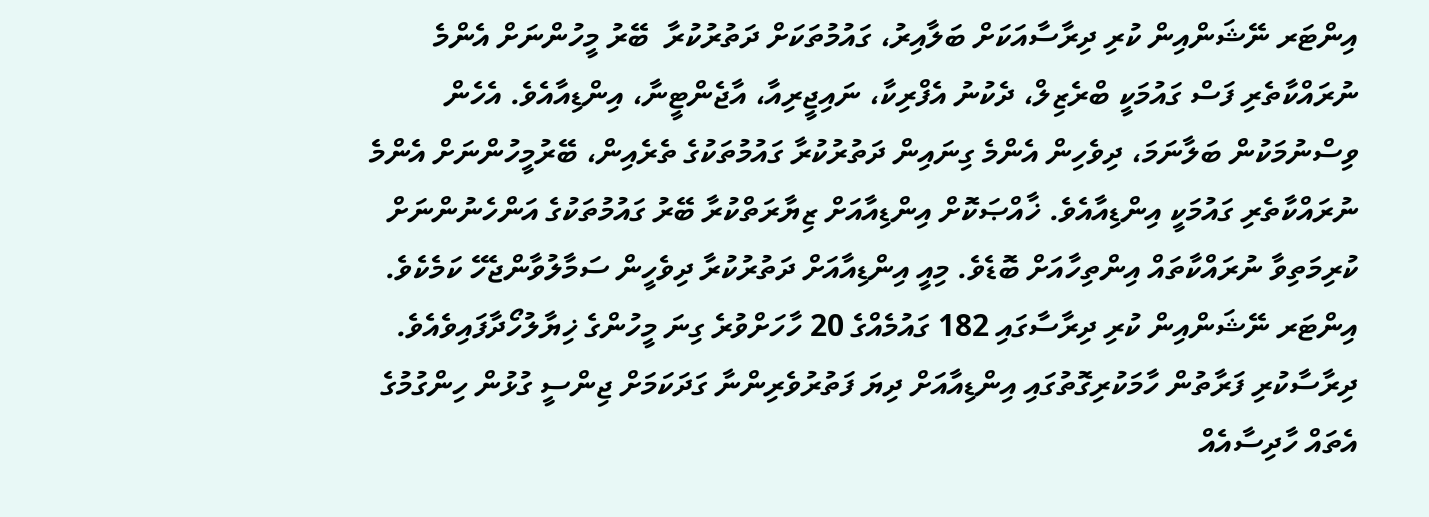އިންޓަރ ނޭޝަންއިން ކުރި ދިރާސާއަކަށް ބަލާއިރު، ގައުމުތަކަށް ދަތުރުކުރާ  ބޭރު މީހުންނަށް އެންމެ ނުރައްކާތެރި ފަސް ގައުމަކީ ބްރެޒިލް، ދެކުނު އެފްރިކާ، ނައިޖީރިއާ، އާޖެންޓީނާ، އިންޑިއާއެވެ. އެހެން ވިސްނުމަކުން ބަލާނަމަ، ދިވެހިން އެންމެ ގިނައިން ދަތުރުކުރާ ގައުމުތަކުގެ ތެރެއިން، ބޭރުމީހުންނަށް އެންމެ ނުރައްކާތެރި ގައުމަކީ އިންޑިއާއެވެ. ޚާއްޞަކޮށް އިންޑިއާއަށް ޒިޔާރަތްކުރާ ބޭރު ގައުމުތަކުގެ އަންހެނުންނަށް ކުރިމަތިވާ ނުރައްކާތައް އިންތިހާއަށް ބޮޑެވެ. މިއީ އިންޑިއާއަށް ދަތުރުކުރާ ދިވެހީން ސަމާލުވާންޖެހޭ ކަމެކެވެ.
އިންޓަރ ނޭޝަންއިން ކުރި ދިރާސާގައި 182 ގައުމެއްގެ 20 ހާހަށްވުރެ ގިނަ މީހުންގެ ޚިޔާލުހޯދާފައިވެއެވެ.
ދިރާސާކުރި ފަރާތުން ހާމަކުރިގޮތުގައި އިންޑިއާއަށް ދިޔަ ފަތުރުވެރިންނާ ގަދަކަމަށް ޖިންސީ ގުޅުން ހިންގުމުގެ އެތައް ހާދިސާއެއް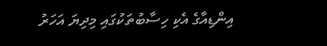އިންޑިއާގެ އެކި ހިސާބުތަކުގައި މިދިޔަ އަހަރު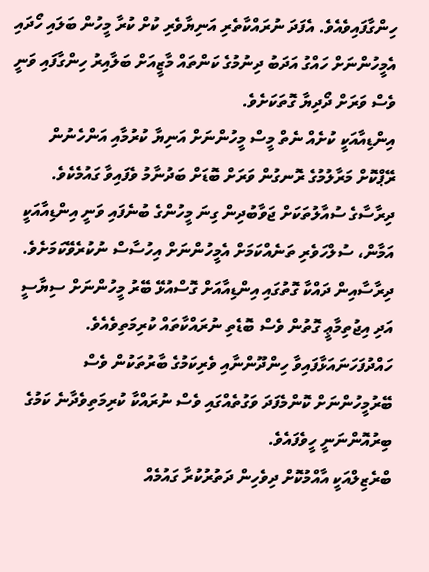ހިންގާފައިވެއެވެ. އެފަދަ ނުރައްކާތެރި އަނިޔާވެރި ކުށް ކުރާ މީހުން ބަލައި ހޯދައި އެމީހުންނަށް ހައްގު އަދަބު ދިނުމުގެ ކަންތައް މާޒީއަށް ބަލާއިރު ހިންގާފައި ވަނީ ވެސް ވަރަށް ދޯދިޔާ ގޮތަކަށެވެ.
އިންޑިއާއަކީ ކުށެއް ނެތް މީސް މީހުންނަށް އަނިޔާ ކުރުމާއި އަންހެނުން ރޭޕްކޮށް މަރާލުމުގެ ރޮނގުން ވަރަށް ބޮޑަށް ބަދުނާމު ވެފައިވާ ގައުމެކެވެ.
ދިރާސާގެ ސުއާލުތަކަށް ޖަވާބުދިން ގިނަ މީހުންގެ ބުނެފައި ވަނީ އިންޑިއާއަކީ އަމާން، ސުލްހަވެރި ތަނެއްކަމަށް އެމީހުންނަށް އިހުސާސް ނުކުރެވޭކަމަށެވެ.
ދިރާސާއިން ދައްކާ ގޮތުގައި އިންޑިއާއަށް ގޮސްއުޅޭ ބޭރު މީހުންނަށް ސިޔާސީ އަދި އިޖުތިމާޢީ ގޮތުން ވެސް ބޮޑެތި ނުރައްކާތައް ކުރިމަތިވެއެވެ. ހައްދުފަހަނައަޅާފައިވާ ހިންދޫންނާއި ވެރިކަމުގެ ބާރުތަކުން ވެސް ބޭރުމީހުންނަށް ކޮންމެފަދަ ވަގުތެއްގައި ވެސް ނުރައްކާ ކުރިމަތިވެދާނެ ކަމުގެ ބިރުއޮންނަނީ ހީވެފައެވެ.
ބްރެޒިލްއަކީ އާއްމުކޮށް ދިވެހިން ދަތުރުކުރާ ގައުމެއް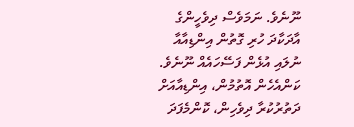ނޫނެވެ. ނަމަވެސް ދިވެހީންގެ އާދަކާދަ ހުރި ގޮތުން އިންޑިއާއާ ނުލައި އުޅެން ފަސޭހައެއް ނޫނެވެ. ކަންއެހެން އޮތުމުން، އިންޑިއާއަށް ދަތުރުކުރާ ދިވެހިން، ކޮންމެފަދަ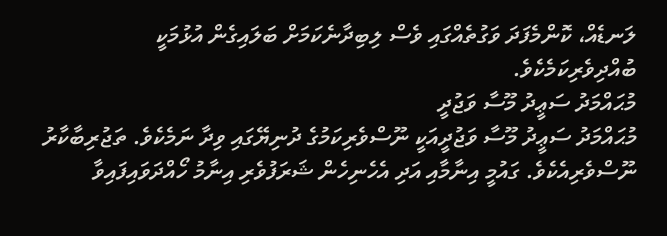ލަނޑެއް، ކޮންމެފަދަ ވަގުތެއްގައި ވެސް ލިބިދާނެކަމަށް ބަލައިގެން އުޅުމަކީ ބުއްދިވެރިކަމެކެވެ.
މުޙައްމަދު ސަޢީދު މޫސާ ވަޖުދީ
މުޙައްމަދު ސަޢީދު މޫސާ ވަޖުދީއަކީ ނޫސްވެރިކަމުގެ ދުނިޔޭގައި ވިދާ ނަމެކެވެ. ތަޖުރިބާކާރު ނޫސްވެރިއެކެވެ. ގައުމީ އިނާމާއި އަދި އެހެނިހެން ޝަރަފުވެރި އިނާމު ހޯއްދަވައިފައިވާ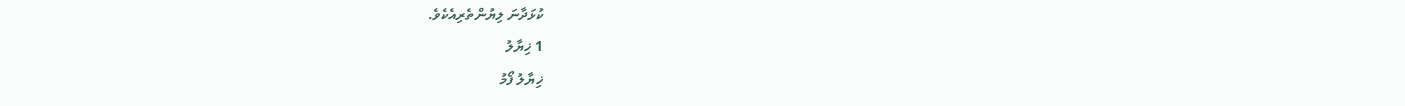ކުޅަދާނަ ލިޔުންތެރިއެކެވެ.
1 ޚިޔާލު
ޚިޔާލު ފޯމު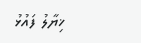ޚިޔާލު ފައުޅު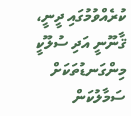ކުރެއްވުމުގައި ދީނީ، ޤާނޫނީ އަދި ސުލޫކީ މިންގަނޑުތަކަށް ސަމާލުކަން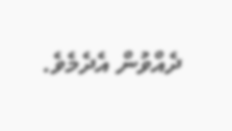ދެއްވުން އެދެމެވެ.